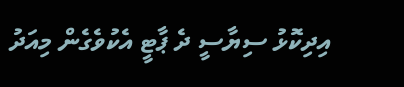އިދިކޮޅު ސިޔާސީ ދެ ޕާޓީ އެކުވެގެން މިއަދު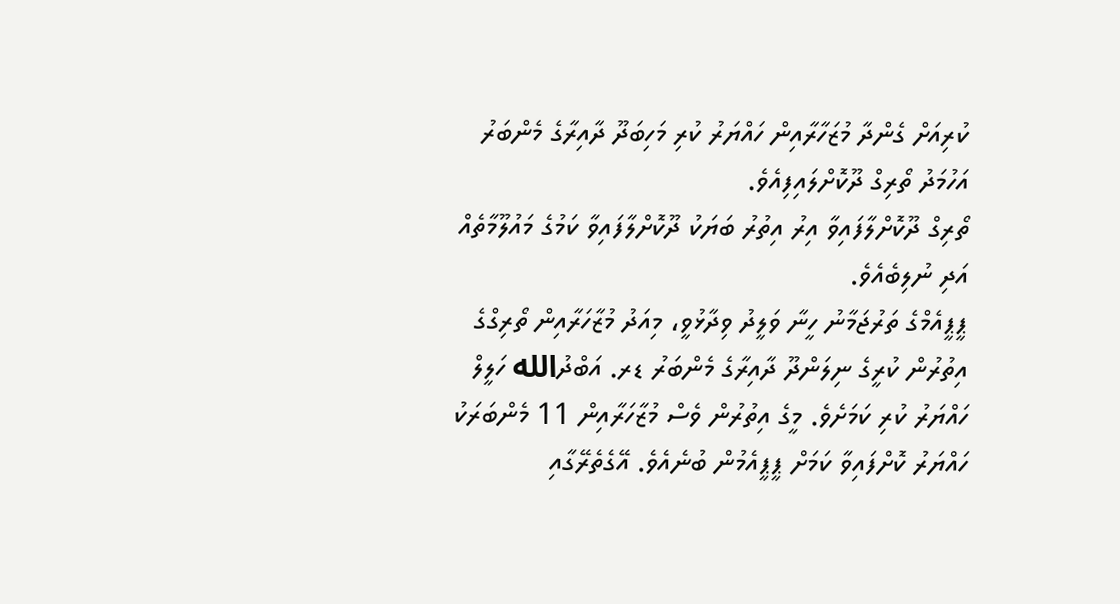ކުރިއަށް ގެންދާ މުޒަހާރާއިން ހައްޔަރު ކުރި މަހިބަދޫ ދާއިރާގެ މެންބަރު އަހުމަދު ތޯރިގް ދޫކޮށްލައިފިއެވެ.
ތޯރިގް ދޫކޮށްލާފައިވާ އިރު އިތުރު ބަޔަކު ދޫކޮށްލާފައިވާ ކަމުގެ މައުލޫމާތެއް އަދި ނުލިބެއެވެ.
ޕީޕީއެމްގެ ތަރުޖަމާނު ހީނާ ވަލީދު ވިދާޅުވީ، މިއަދު މުޒާހަރާއިން ތޯރިގްގެ އިތުރުން ކުރީގެ ނިލަންދޫ ދާއިރާގެ މެންބަރު ޑރ. އަބްދުالله ހަލީލް ހައްޔަރު ކުރި ކަމަށެވެ. މީގެ އިތުރުން ވެސް މުޒާހަރާއިން 11 މެންބަރަކު ހައްޔަރު ކޮށްފައިވާ ކަމަށް ޕީޕީއެމުން ބުނެއެވެ. އޭގެތެރޭގާއި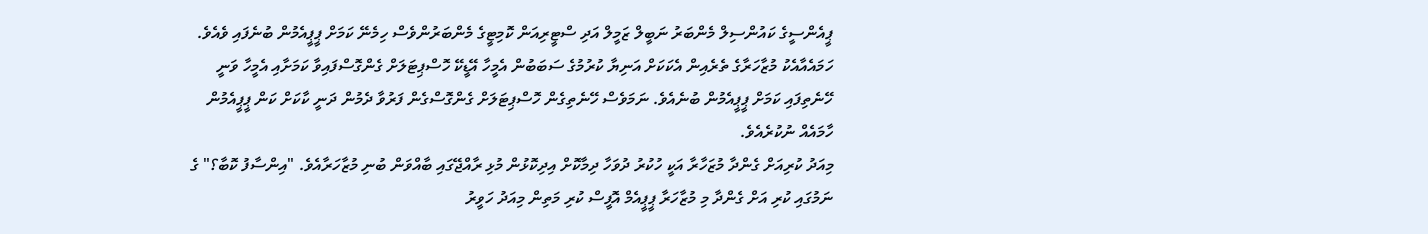ޕީއެންސީގެ ކައުންސިލް މެންބަރު ނަބީލް ޒަމީލް އަދި ސްޓީރިއަން ކޮމިޓީގެ މެންބަރުންވެސް ހިމެނޭ ކަމަށް ޕީޕީއެމުން ބުނެފައި ވެއެވެ.
ހަމައެއާއެކު މުޒާހަރާގެ ތެރެއިން އެކަކަށް އަނިޔާ ކުރުމުގެ ސަބަބުން އެމީހާ އޭޑީކޭ ހޮސްޕިޓަލަށް ގެންގޮސްފައިވާ ކަމަށާއި އެމީހާ ވަނީ ހޭނެތިފައި ކަމަށް ޕީޕީއެމުން ބުނެއެވެ. ނަމަވެސް ހޭނެތިގެން ހޮސްޕިޓަލަށް ގެންގޮސްގެން ފަރުވާ ދެމުން ދަނީ ކާކަށް ކަން ޕީޕީއެމުން ހާމައެއް ނުކުރެއެވެ.
މިއަދު ކުރިއަށް ގެންދާ މުޒަހާރާ އަކީ ހުކުރު ދުވަހާ ދިމާކޮށް އިދިކޮޅުން މުޅި ރާއްޖޭގައި ބާއްވަން ބުނި މުޒާހަރާއެވެ. "އިންސާފު ކޮބާ؟" ގެ ނަމުގައި ކުރި އަށް ގެންދާ މި މުޒާހަރާ ޕީޕީއެމް އޮފީސް ކުރި މަތިން މިއަދު ހަވީރު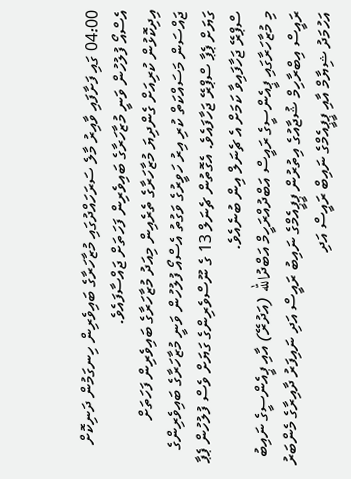04:00 ގައި ފަށާފައި ވާއިރު މާލެ ސަރަހައްދުގައި މުޒާހަރާގެ ބައިވެރިން ހިނގަމުން ދަނިކޮށް އެސްއޯ ފުލުހުން ވަނީ މުޒާހަރާގެ ބައިވެރިން ފަހަތަށް ޖައްސާފައެވެ.
އިދިކޮޅުން ކުރިއަށް ގެންދިޔަ މުޒާހަރާގެ ތެރެއިން މިއަދު މުޒާހަރާގެ ބައިވެރިން ފަހަތަށް ޖައްސަން މަސައްކަތް ކުރި އިރު ހަވީރުގެ ވަގުތު އެސްއޯ ފުލުހުން ވަނީ މުޒާހަރާގެ ބައިވެރިންގެ ގަޔަށް ޕެޕާ ސްޕްރޭ ޖަހާފައެވެ. އެގޮތުން ޗެނަލް 13 ގެ ނޫސްވެރިންގެ ގަޔަށް ވެސް ފުލުހުން ޕެޕާ ސްޕްރޭ ޖަހާފައިވާ ކަމަށް އެ ޗެނަލް އިން ބުނެއެވެ.
މި މުޒާހަރާގައި ޕީއެންސީގެ ރައީސް އަބްދުއްރަހީމް އަބްދުالله (އަދުރޭ) އާއި ޕީއެންސީގެ ނައިބު ރައީސް އިބްރާހިމް ޝުޖާއުގެ އިތުރުން ޕީޕީއެމްގެ ނައިބު ރައީސް އަދި ނައިފަރު ދާއިރާގެ މެންބަރު އަހުމަދު ޝިޔާމް އާއި ޕީޕީއެމްގެ ނައިބް ރައީސް އަދި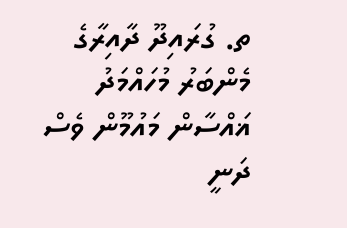ތ. ގުރައިދޫ ދާއިރާގެ މެންބަރު މުހައްމަދު ޣައްސާން މައުމޫން ވެސް ދަނީ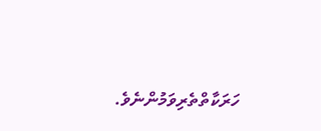ހަރަކާތްތެރިވަމުންނެވެ.